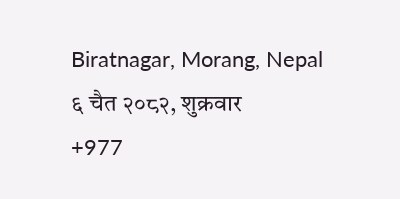Biratnagar, Morang, Nepal
६ चैत २०८२, शुक्रवार
+977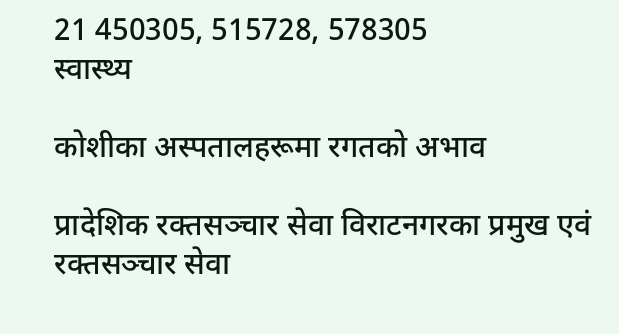21 450305, 515728, 578305
स्वास्थ्य

कोशीका अस्पतालहरूमा रगतको अभाव

प्रादेशिक रक्तसञ्चार सेवा विराटनगरका प्रमुख एवं रक्तसञ्चार सेवा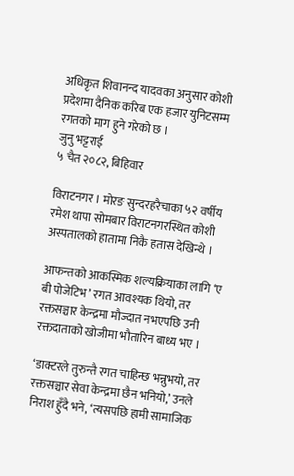अधिकृत शिवानन्द यादवका अनुसार कोशी प्रदेशमा दैनिक करिब एक हजार युनिटसम्म रगतको माग हुने गरेको छ ।
जुनु भट्टराई
५ चैत २०८२, बिहिवार

विराटनगर । मोरङ सुन्दरहरैचाका ५२ वर्षीय रमेश थापा सोमबार विराटनगरस्थित कोशी अस्पतालको हातामा निकै हतास देखिन्थे ।

आफन्तको आकस्मिक शल्यक्रियाका लागि ‘ए बी पोजेटिभ’ रगत आवश्यक थियो, तर रक्तसञ्चार केन्द्रमा मौज्दात नभएपछि उनी रक्तदाताको खोजीमा भौतारिन बाध्य भए ।

‘डाक्टरले तुरुन्तै रगत चाहिन्छ भन्नुभयो, तर रक्तसञ्चार सेवा केन्द्रमा छैन भनियो,’ उनले निराश हुँदै भने, ‘त्यसपछि हामी सामाजिक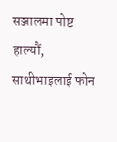सञ्जालमा पोष्ट हाल्यौं, साथीभाइलाई फोन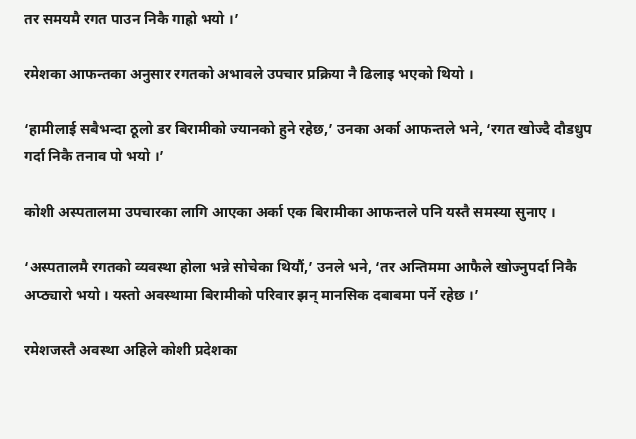तर समयमै रगत पाउन निकै गाह्रो भयो ।’

रमेशका आफन्तका अनुसार रगतको अभावले उपचार प्रक्रिया नै ढिलाइ भएको थियो ।

‘हामीलाई सबैभन्दा ठूलो डर बिरामीको ज्यानको हुने रहेछ,’ उनका अर्का आफन्तले भने, ‘रगत खोज्दै दौडधुप गर्दा निकै तनाव पो भयो ।’

कोशी अस्पतालमा उपचारका लागि आएका अर्का एक बिरामीका आफन्तले पनि यस्तै समस्या सुनाए ।

‘अस्पतालमै रगतको व्यवस्था होला भन्ने सोचेका थियौं,’ उनले भने, ‘तर अन्तिममा आफैले खोज्नुपर्दा निकै अप्ठ्यारो भयो । यस्तो अवस्थामा बिरामीको परिवार झन् मानसिक दबाबमा पर्ने रहेछ ।’

रमेशजस्तै अवस्था अहिले कोशी प्रदेशका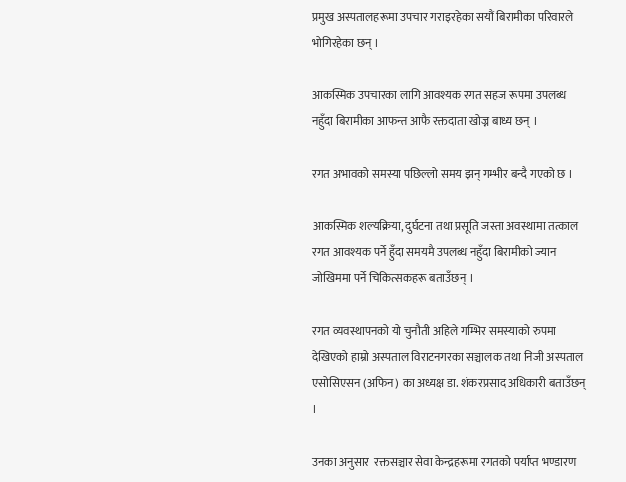प्रमुख अस्पतालहरूमा उपचार गराइरहेका सयौं बिरामीका परिवारले भोगिरहेका छन् ।

आकस्मिक उपचारका लागि आवश्यक रगत सहज रूपमा उपलब्ध नहुँदा बिरामीका आफन्त आफै रक्तदाता खोज्न बाध्य छन् ।

रगत अभावको समस्या पछिल्लो समय झन् गम्भीर बन्दै गएको छ ।

आकस्मिक शल्यक्रिया, दुर्घटना तथा प्रसूति जस्ता अवस्थामा तत्काल रगत आवश्यक पर्ने हुँदा समयमै उपलब्ध नहुँदा बिरामीको ज्यान जोखिममा पर्ने चिकित्सकहरू बताउँछन् ।

रगत व्यवस्थापनको यो चुनौती अहिले गम्भिर समस्याको रुपमा देखिएको हाम्रो अस्पताल विराटनगरका सञ्चालक तथा निजी अस्पताल एसोसिएसन (अफिन) का अध्यक्ष डा. शंकरप्रसाद अधिकारी बताउँछन् ।

उनका अनुसार  रक्तसञ्चार सेवा केन्द्रहरूमा रगतको पर्याप्त भण्डारण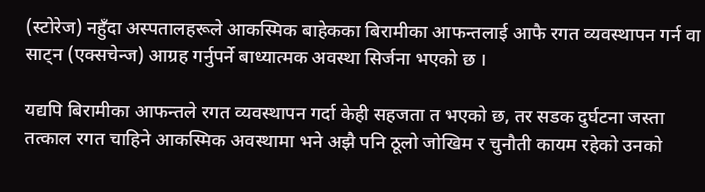(स्टोरेज) नहुँदा अस्पतालहरूले आकस्मिक बाहेकका बिरामीका आफन्तलाई आफै रगत व्यवस्थापन गर्न वा साट्न (एक्सचेन्ज) आग्रह गर्नुपर्ने बाध्यात्मक अवस्था सिर्जना भएको छ ।

यद्यपि बिरामीका आफन्तले रगत व्यवस्थापन गर्दा केही सहजता त भएको छ, तर सडक दुर्घटना जस्ता तत्काल रगत चाहिने आकस्मिक अवस्थामा भने अझै पनि ठूलो जोखिम र चुनौती कायम रहेको उनको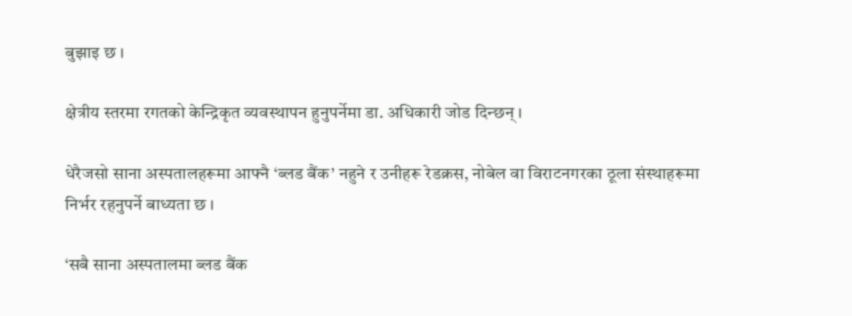बुझाइ छ ।

क्षेत्रीय स्तरमा रगतको केन्द्रिकृत व्यवस्थापन हुनुपर्नेमा डा. अधिकारी जोड दिन्छन् ।

धेरैजसो साना अस्पतालहरूमा आफ्नै ‘ब्लड बैंक’ नहुने र उनीहरू रेडक्रस, नोबेल वा विराटनगरका ठूला संस्थाहरूमा निर्भर रहनुपर्ने बाध्यता छ ।

‘सबै साना अस्पतालमा ब्लड बैंक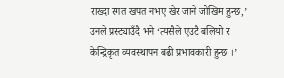राख्दा रगत खपत नभए खेर जाने जोखिम हुन्छ,’ उनले प्रस्ट्याउँदै भने ‘त्यसैले एउटै बलियो र केन्द्रिकृत व्यवस्थापन बढी प्रभावकारी हुन्छ ।’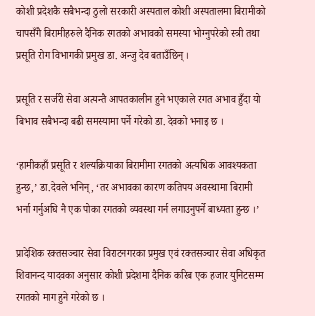कोशी प्रदेशकै सबैभन्दा ठुलो सरकारी अस्पताल कोशी अस्पतालमा बिरामीको चापसँगै बिरामीहरुले दैनिक रगतको अभावको समस्या भोग्नुपरेको स्त्री तथा प्रसूति रोग विभागकी प्रमुख डा. अन्जु देव बताउँछिन् ।

प्रसूति र सर्जरी सेवा अत्यन्तै आपतकालीन हुने भएकाले रगत अभाव हुँदा यो बिभाव सबैभन्दा बढी समस्यामा पर्ने गरेको डा. देवको भनाइ छ ।

‘हामीकहाँ प्रसूति र शल्यक्रियाका बिरामीमा रगतको अत्यधिक आवश्यकता हुन्छ,’ डा.देवले भनिन्, ‘तर अभावका कारण कतिपय अवस्थामा बिरामी भर्ना गर्नुअघि नै एक पोका रगतको व्यवस्था गर्न लगाउनुपर्ने बाध्यता हुन्छ ।’

प्रादेशिक रक्तसञ्चार सेवा विराटनगरका प्रमुख एवं रक्तसञ्चार सेवा अधिकृत शिवानन्द यादवका अनुसार कोशी प्रदेशमा दैनिक करिब एक हजार युनिटसम्म रगतको माग हुने गरेको छ ।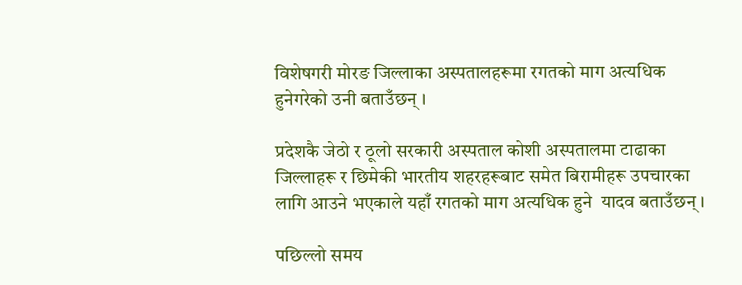विशेषगरी मोरङ जिल्लाका अस्पतालहरूमा रगतको माग अत्यधिक हुनेगरेको उनी बताउँछन् ।

प्रदेशकै जेठो र ठूलो सरकारी अस्पताल कोशी अस्पतालमा टाढाका जिल्लाहरू र छिमेकी भारतीय शहरहरूबाट समेत बिरामीहरू उपचारका लागि आउने भएकाले यहाँ रगतको माग अत्यधिक हुने  यादव बताउँछन् ।

पछिल्लो समय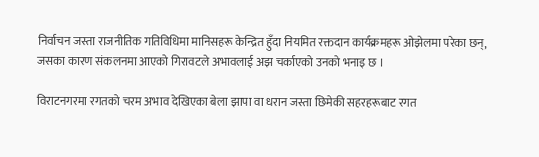निर्वाचन जस्ता राजनीतिक गतिविधिमा मानिसहरू केन्द्रित हुँदा नियमित रक्तदान कार्यक्रमहरू ओझेलमा परेका छन्, जसका कारण संकलनमा आएको गिरावटले अभावलाई अझ चर्काएको उनको भनाइ छ ।

विराटनगरमा रगतको चरम अभाव देखिएका बेला झापा वा धरान जस्ता छिमेकी सहरहरूबाट रगत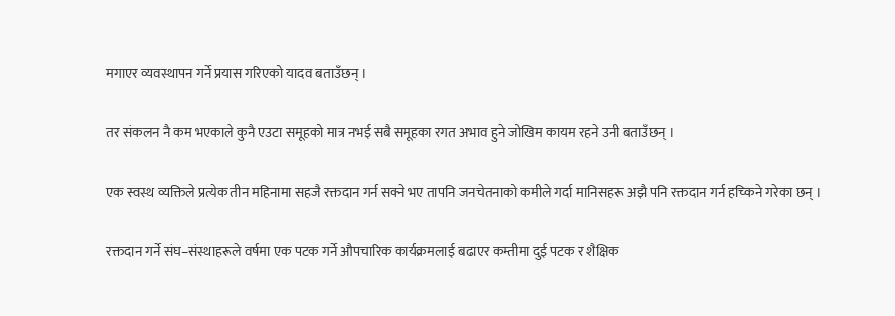मगाएर व्यवस्थापन गर्ने प्रयास गरिएको यादव बताउँछन् ।

तर संकलन नै कम भएकाले कुनै एउटा समूहको मात्र नभई सबै समूहका रगत अभाव हुने जोखिम कायम रहने उनी बताउँछन् ।

एक स्वस्थ व्यक्तिले प्रत्येक तीन महिनामा सहजै रक्तदान गर्न सक्ने भए तापनि जनचेतनाको कमीले गर्दा मानिसहरू अझै पनि रक्तदान गर्न हच्किने गरेका छन् ।

रक्तदान गर्ने संघ–संस्थाहरूले वर्षमा एक पटक गर्ने औपचारिक कार्यक्रमलाई बढाएर कम्तीमा दुई पटक र शैक्षिक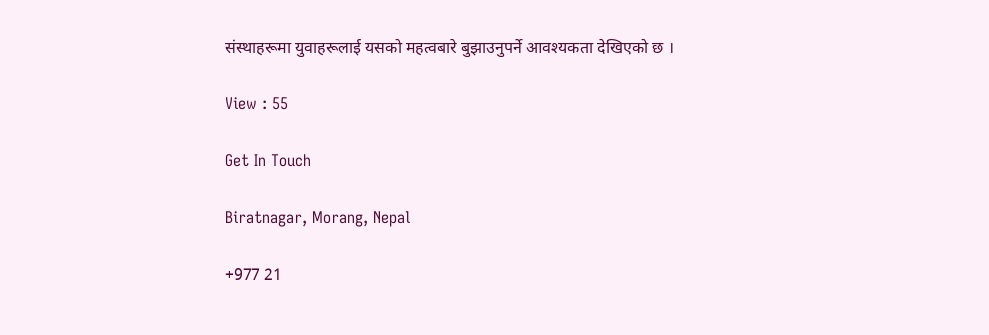संस्थाहरूमा युवाहरूलाई यसको महत्वबारे बुझाउनुपर्ने आवश्यकता देखिएको छ ।

View : 55

Get In Touch

Biratnagar, Morang, Nepal

+977 21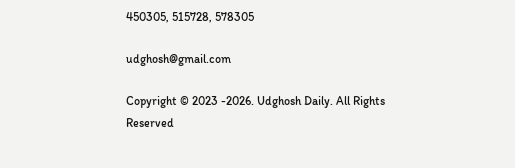450305, 515728, 578305

udghosh@gmail.com

Copyright © 2023 -2026. Udghosh Daily. All Rights Reserved